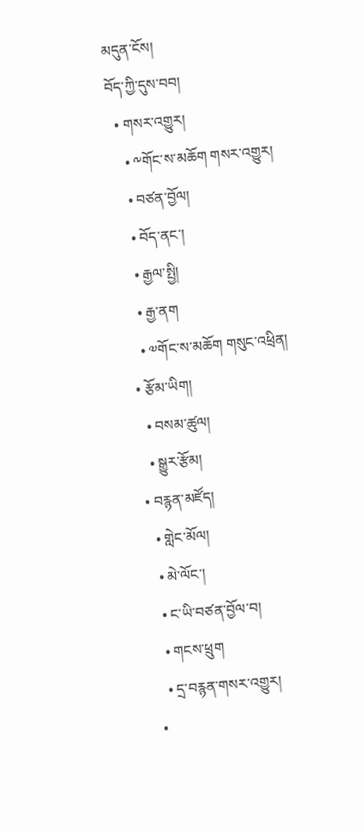མདུན་ངོས།
བོད་ཀྱི་དུས་བབ།
  • གསར་འགྱུར།
    • ༸གོང་ས་མཆོག གསར་འགྱུར།
    • བཙན་བྱོལ།
    • བོད་ནང་།
    • རྒྱལ་སྤྱི།
    • རྒྱ་ནག
    • ༧གོང་ས་མཆོག གསུང་འཕྲིན།
  • རྩོམ་ཡིག།
    • བསམ་ཚུལ།
    • སྒྱུར་རྩོམ།
  • བརྙན་མཛོད།
    • གླེང་མོལ།
    • མེ་ལོང་།
    • ང་ཡི་བཙན་བྱོལ་བ།
    • གངས་ཕྲུག
    • དྲ་བརྙན་གསར་འགྱུར།
  •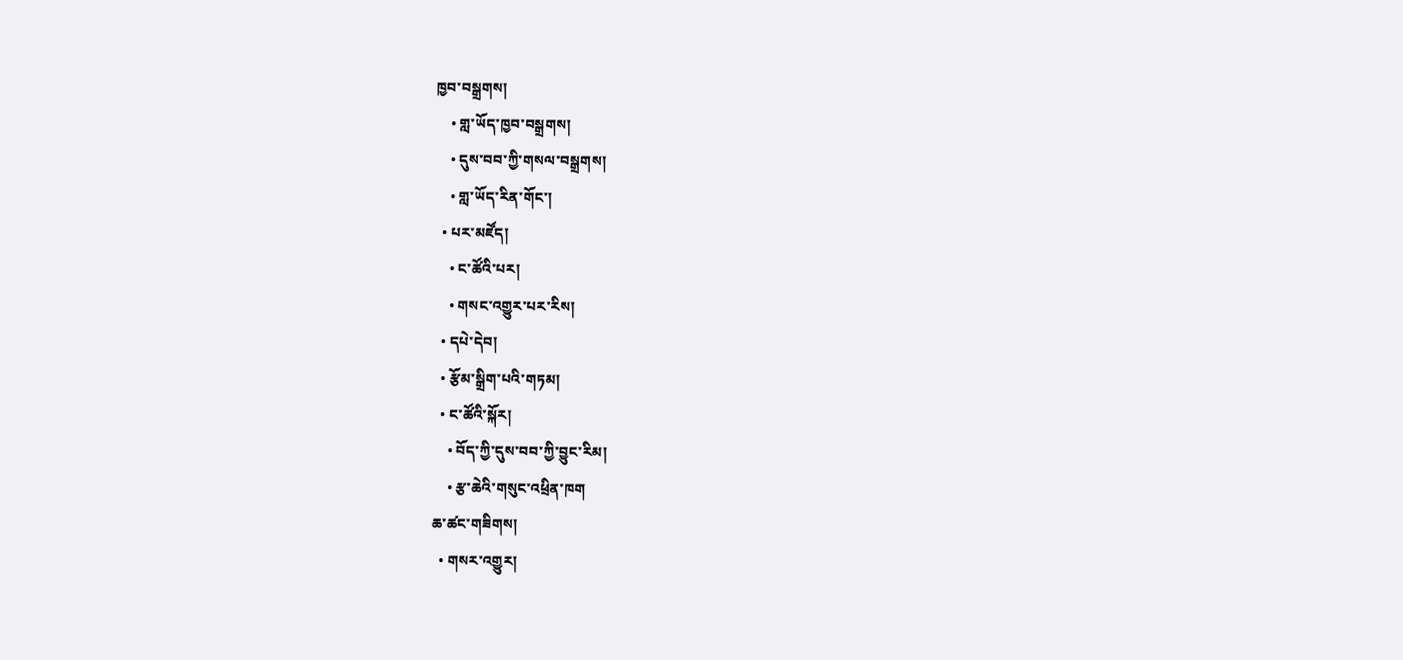ཁྱབ་བསྒྲགས།
    • གླ་ཡོད་ཁྱབ་བསྒྲགས།
    • དུས་བབ་ཀྱི་གསལ་བསྒྲགས།
    • གླ་ཡོད་རིན་གོང་།
  • པར་མཛོད།
    • ང་ཚོའི་པར།
    • གསང་འགྱུར་པར་རིས།
  • དཔེ་དེབ།
  • རྩོམ་སྒྲིག་པའི་གཏམ།
  • ང་ཚོའི་སྐོར།
    • བོད་ཀྱི་དུས་བབ་ཀྱི་བྱུང་རིམ།
    • རྩ་ཆེའི་གསུང་འཕྲིན་ཁག
ཆ་ཚང་གཟིགས།
  • གསར་འགྱུར།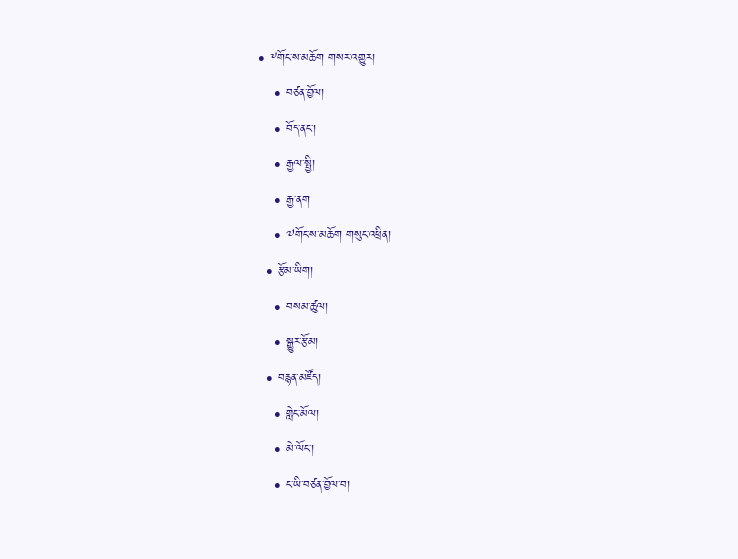• ༸གོང་ས་མཆོག གསར་འགྱུར།
    • བཙན་བྱོལ།
    • བོད་ནང་།
    • རྒྱལ་སྤྱི།
    • རྒྱ་ནག
    • ༧གོང་ས་མཆོག གསུང་འཕྲིན།
  • རྩོམ་ཡིག།
    • བསམ་ཚུལ།
    • སྒྱུར་རྩོམ།
  • བརྙན་མཛོད།
    • གླེང་མོལ།
    • མེ་ལོང་།
    • ང་ཡི་བཙན་བྱོལ་བ།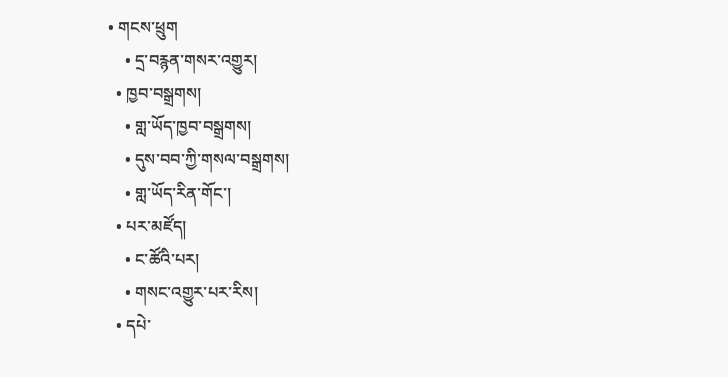• གངས་ཕྲུག
    • དྲ་བརྙན་གསར་འགྱུར།
  • ཁྱབ་བསྒྲགས།
    • གླ་ཡོད་ཁྱབ་བསྒྲགས།
    • དུས་བབ་ཀྱི་གསལ་བསྒྲགས།
    • གླ་ཡོད་རིན་གོང་།
  • པར་མཛོད།
    • ང་ཚོའི་པར།
    • གསང་འགྱུར་པར་རིས།
  • དཔེ་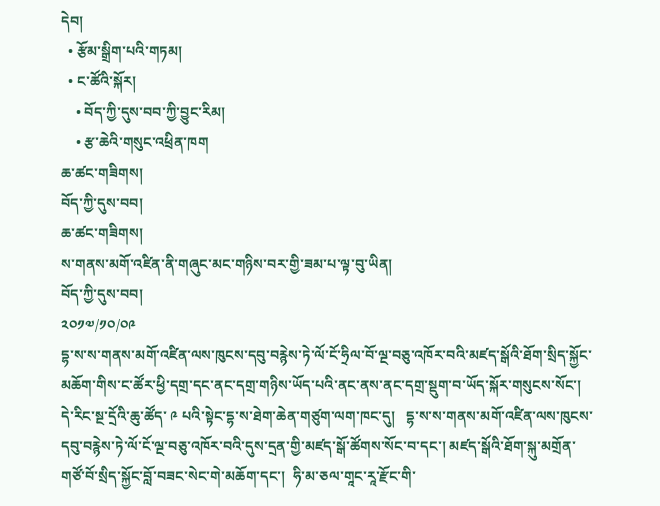དེབ།
  • རྩོམ་སྒྲིག་པའི་གཏམ།
  • ང་ཚོའི་སྐོར།
    • བོད་ཀྱི་དུས་བབ་ཀྱི་བྱུང་རིམ།
    • རྩ་ཆེའི་གསུང་འཕྲིན་ཁག
ཆ་ཚང་གཟིགས།
བོད་ཀྱི་དུས་བབ།
ཆ་ཚང་གཟིགས།
ས་གནས་མགོ་འཛིན་ནི་གཞུང་མང་གཉིས་བར་གྱི་ཟམ་པ་ལྟ་བུ་ཡིན།
བོད་ཀྱི་དུས་བབ།
༢༠༡༧/༡༠/༠༩
དྷ་ས་ས་གནས་མགོ་འཛིན་ལས་ཁུངས་དབུ་བརྙེས་ཏེ་ལོ་ངོ་ཧྲིལ་བོ་ལྔ་བཅུ་འཁོར་བའི་མཛད་སྒོའི་ཐོག་སྲིད་སྐྱོང་མཆོག་གིས་ང་ཚོར་ཕྱི་དགྲ་དང་ནང་དགྲ་གཉིས་ཡོད་པའི་ནང་ནས་ནང་དགྲ་སྡུག་བ་ཡོད་སྐོར་གསུངས་སོང་།
དེ་རིང་སྔ་དྲོའི་ཆུ་ཚོད་ ༩ པའི་སྟེང་དྷ་ས་ཐེག་ཆེན་གཙུག་ལག་ཁང་དུ།   དྷ་ས་ས་གནས་མགོ་འཛིན་ལས་ཁུངས་དབུ་བརྙེས་ཏེ་ལོ་ངོ་ལྔ་བཅུ་འཁོར་བའི་དུས་དྲན་གྱི་མཛད་སྒོ་ཚོགས་སོང་བ་དང་། མཛད་སྒོའི་ཐོག་སྐུ་མགྲོན་གཙོ་བོ་སྲིད་སྐྱོང་བློ་བཟང་སེང་གེ་མཆོག་དང་།  ཧི་མ་ཅལ་གཱང་རཱ་རྫོང་གི་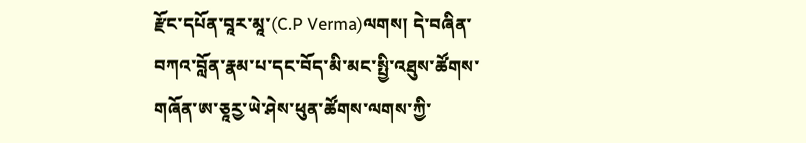རྫོང་དཔོན་བཱར་མཱ་(C.P Verma)ལགས། དེ་བཞིན་བཀའ་བློན་རྣམ་པ་དང་བོད་མི་མང་སྤྱི་འཐུས་ཚོགས་གཞོན་ཨ་ཅཱརྱ་ཡེ་ཤེས་ཕུན་ཚོགས་ལགས་ཀྱི་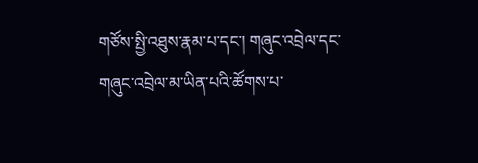གཙོས་སྤྱི་འཐུས་རྣམ་པ་དང་། གཞུང་འབྲེལ་དང་གཞུང་འབྲེལ་མ་ཡིན་པའི་ཚོགས་པ་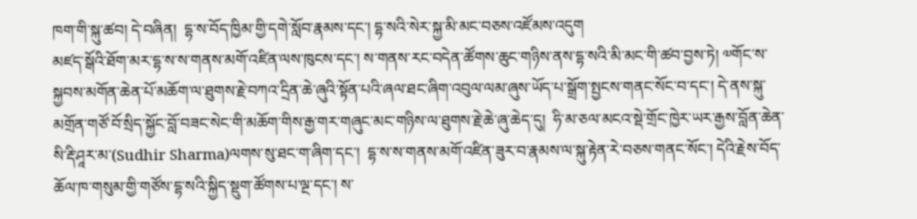ཁག་གི་སྐུ་ཚབ། དེ་བཞིན།  དྷ་ས་བོད་ཁྱིམ་གྱི་དགེ་སློབ་རྣམས་དང་། དྷ་སའི་སེར་སྐྱ་མི་མང་བཅས་འཛོམས་འདུག
མཛད་སྒོའི་ཐོག་མར་དྷ་ས་ས་གནས་མགོ་འཛིན་ལས་ཁུངས་དང་། ས་གནས་རང་བདེན་ཚོགས་ཆུང་གཉིས་ནས་དྷ་སའི་མི་མང་གི་ཚབ་བྱས་ཏེ། ༧གོང་ས་སྐྱབས་མགོན་ཆེན་པོ་མཆོག་ལ་ཐུགས་རྗེ་བཀའ་དྲིན་ཆེ་ཞུའི་སྟོན་པའི་ཞལ་ཐང་ཞིག་འབུལ་ལམ་ཞུས་ཡོད་པ་སྒྲོག་སྤྱངས་གནང་སོང་བ་དང་། དེ་ནས་སྐུ་མགྲོན་གཙོ་བོ་སྲིད་སྐྱོང་བློ་བཟང་སེང་གི་མཆོག་གིས་རྒྱ་གར་གཞུང་མང་གཉིས་ལ་ཐུགས་རྗེ་ཆེ་ཞུ་ཆེད་དུ།  ཧི་མ་ཅལ་མངའ་སྡེ་གྲོང་ཁྱེར་ཡར་རྒྱས་བློན་ཆེན་སི་རྡི་ཤཱར་མ་(Sudhir Sharma)ལགས་སུ་ཐང་ག་ཞིག་དང་།  དྷ་ས་ས་གནས་མགོ་འཛིན་ཟུར་བ་རྣམས་ལ་སྐུ་རྟེན་རེ་བཅས་གནང་སོང་། དེའི་རྗེས་བོད་ཆོལ་ཁ་གསུམ་གྱི་གཙོས་དྷ་སའི་སྐྱིད་སྡུག་ཚོགས་པ་ལྔ་དང་། ས་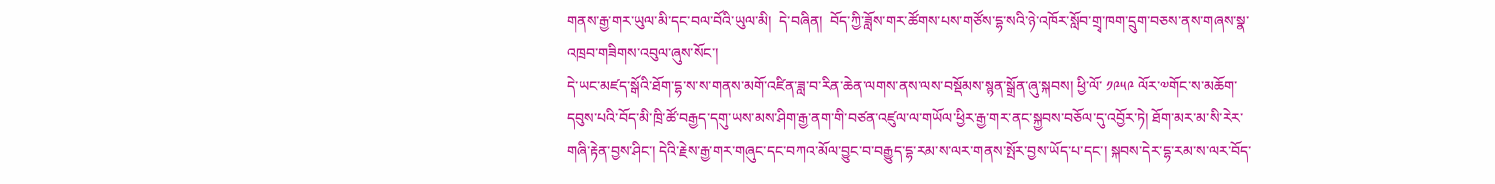གནས་རྒྱ་གར་ཡུལ་མི་དང་བལ་བོའི་ཡུལ་མི།  དེ་བཞིན།  བོད་ཀྱི་ཟློས་གར་ཚོགས་པས་གཙོས་དྷ་སའི་ཉེ་འཁོར་སློབ་གྲྭ་ཁག་དྲུག་བཅས་ནས་གཞས་སྣ་འཁྲབ་གཟིགས་འབུལ་ཞུས་སོང་།
དེ་ཡང་མཛད་སྒོའི་ཐོག་དྷ་ས་ས་གནས་མགོ་འཛིན་ཟླ་བ་རིན་ཆེན་ལགས་ནས་ལས་བསྡོམས་སྙན་སྒྲོན་ཞུ་སྐབས། ཕྱི་ལོ་ ༡༩༥༩ ལོར་༧གོང་ས་མཆོག་དབུས་པའི་བོད་མི་ཁྲི་ཚོ་བརྒྱད་དགུ་ཡས་མས་ཤིག་རྒྱ་ནག་གི་བཙན་འཛུལ་ལ་གཡོལ་ཕྱིར་རྒྱ་གར་ནང་སྐྱབས་བཅོལ་དུ་འབྱོར་ཏེ། ཐོག་མར་མ་སི་རེར་གཞི་རྟེན་བྱས་ཤིང་། དེའི་རྗེས་རྒྱ་གར་གཞུང་དང་བཀའ་མོལ་བྱུང་བ་བརྒྱུད་དྷ་རམ་ས་ལར་གནས་སྤོར་བྱས་ཡོད་པ་དང་། སྐབས་དེར་དྷ་རམ་ས་ལར་བོད་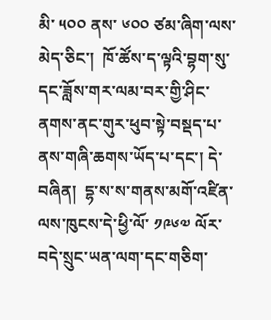མི་ ༥༠༠ ནས་ ༦༠༠ ཙམ་ཞིག་ལས་མེད་ཅིང་།  ཁོ་ཚོས་ད་ལྟའི་བྷག་སུ་དང་ཟློས་གར་ལམ་བར་གྱི་ཤིང་ནགས་ནང་གུར་ཕུབ་སྟེ་བསྡད་པ་ནས་གཞི་ཆགས་ཡོད་པ་དང་། དེ་བཞིན།  དྷ་ས་ས་གནས་མགོ་འཛིན་ལས་ཁུངས་དེ་ཕྱི་ལོ་ ༡༩༦༧ ལོར་བདེ་སྲུང་ཡན་ལག་དང་གཅིག་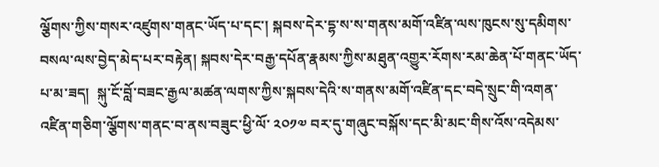ལྕོགས་ཀྱིས་གསར་འཛུགས་གནང་ཡོད་པ་དང་། སྐབས་དེར་དྷ་ས་ས་གནས་མགོ་འཛིན་ལས་ཁུངས་སུ་དམིགས་བསལ་ལས་བྱེད་མེད་པར་བརྟེན། སྐབས་དེར་བརྒྱ་དཔོན་རྣམས་ཀྱིས་མཐུན་འགྱུར་རོགས་རམ་ཆེན་པོ་གནང་ཡོད་པ་མ་ཟད།  སྐུ་ངོ་བློ་བཟང་རྒྱལ་མཚན་ལགས་ཀྱིས་སྐབས་དེའི་ས་གནས་མགོ་འཛིན་དང་བདེ་སྲུང་གི་འགན་འཛིན་གཅིག་ལྕོགས་གནང་བ་ནས་བཟུང་ཕྱི་ལོ་ ༢༠༡༧ བར་དུ་གཞུང་བསྐོས་དང་མི་མང་གིས་འོས་འདེམས་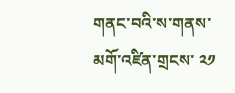གནང་བའི་ས་གནས་མགོ་འཛིན་གྲངས་ ༢༡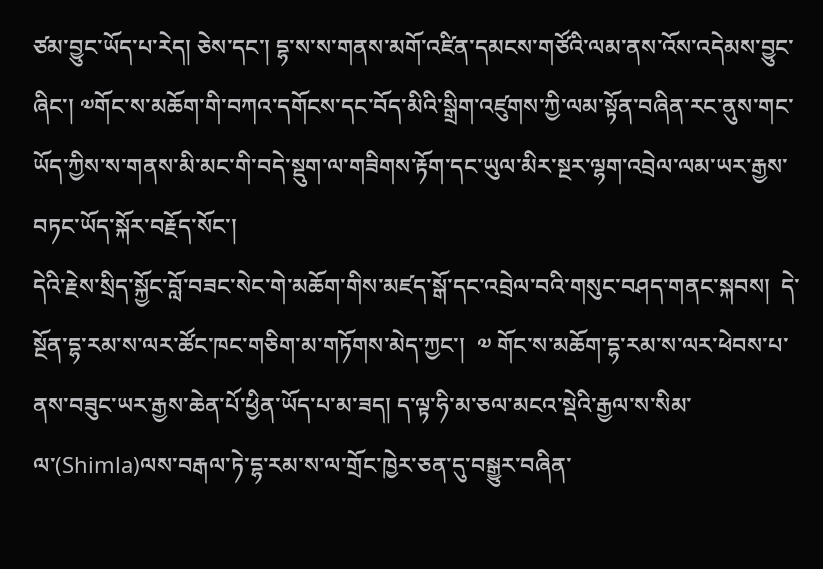ཙམ་བྱུང་ཡོད་པ་རེད། ཅེས་དང་། དྷ་ས་ས་གནས་མགོ་འཛིན་དམངས་གཙོའི་ལམ་ནས་འོས་འདེམས་བྱུང་ཞིང་། ༧གོང་ས་མཆོག་གི་བཀའ་དགོངས་དང་བོད་མིའི་སྒྲིག་འཛུགས་ཀྱི་ལམ་སྟོན་བཞིན་རང་ནུས་གང་ཡོད་ཀྱིས་ས་གནས་མི་མང་གི་བདེ་སྡུག་ལ་གཟིགས་རྟོག་དང་ཡུལ་མིར་སྔར་ལྷག་འབྲེལ་ལམ་ཡར་རྒྱས་བཏང་ཡོད་སྐོར་བརྗོད་སོང་།
དེའི་རྗེས་སྲིད་སྐྱོང་བློ་བཟང་སེང་གེ་མཆོག་གིས་མཛད་སྒོ་དང་འབྲེལ་བའི་གསུང་བཤད་གནང་སྐབས།  དེ་སྔོན་དྷ་རམ་ས་ལར་ཚོང་ཁང་གཅིག་མ་གཏོགས་མེད་ཀྱང་།  ༧ གོང་ས་མཆོག་དྷ་རམ་ས་ལར་ཕེབས་པ་ནས་བཟུང་ཡར་རྒྱས་ཆེན་པོ་ཕྱིན་ཡོད་པ་མ་ཟད། ད་ལྟ་ཧི་མ་ཅལ་མངའ་སྡེའི་རྒྱལ་ས་སིམ་ལ་(Shimla)ལས་བརྒལ་ཏེ་དྷ་རམ་ས་ལ་གྲོང་ཁྱེར་ཅན་དུ་བསྒྱུར་བཞིན་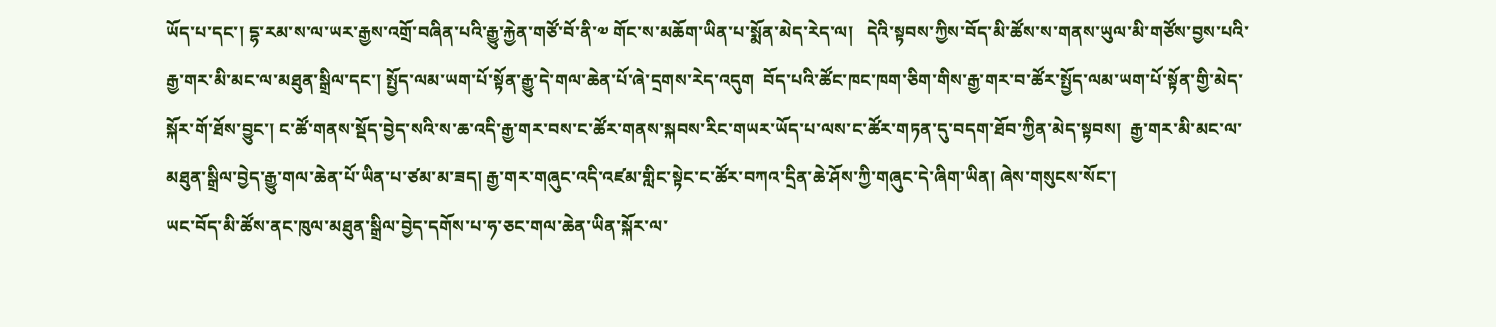ཡོད་པ་དང་། དྷ་རམ་ས་ལ་ཡར་རྒྱས་འགྲོ་བཞིན་པའི་རྒྱུ་རྐྱེན་གཙོ་བོ་ནི་༧ གོང་ས་མཆོག་ཡིན་པ་སྨོན་མེད་རེད་ལ།   དེའི་སྟབས་ཀྱིས་བོད་མི་ཚོས་ས་གནས་ཡུལ་མི་གཙོས་བྱས་པའི་རྒྱ་གར་མི་མང་ལ་མཐུན་སྒྲིལ་དང་། སྤྱོད་ལམ་ཡག་པོ་སྟོན་རྒྱུ་དེ་གལ་ཆེན་པོ་ཞེ་དྲགས་རེད་འདུག  བོད་པའི་ཚོང་ཁང་ཁག་ཅིག་གིས་རྒྱ་གར་བ་ཚོར་སྤྱོད་ལམ་ཡག་པོ་སྟོན་གྱི་མེད་སྐོར་གོ་ཐོས་བྱུང་། ང་ཚོ་གནས་སྡོད་བྱེད་སའི་ས་ཆ་འདི་རྒྱ་གར་བས་ང་ཚོར་གནས་སྐབས་རིང་གཡར་ཡོད་པ་ལས་ང་ཚོར་གཏན་དུ་བདག་ཐོབ་ཀྱིན་མེད་སྟབས།  རྒྱ་གར་མི་མང་ལ་མཐུན་སྒྲིལ་བྱེད་རྒྱུ་གལ་ཆེན་པོ་ཡིན་པ་ཙམ་མ་ཟད། རྒྱ་གར་གཞུང་འདི་འཛམ་གླིང་སྟེང་ང་ཚོར་བཀའ་དྲིན་ཆེ་ཤོས་ཀྱི་གཞུང་དེ་ཞིག་ཡིན། ཞེས་གསུངས་སོང་།
ཡང་བོད་མི་ཚོས་ནང་ཁུལ་མཐུན་སྒྲིལ་བྱེད་དགོས་པ་ཧ་ཅང་གལ་ཆེན་ཡིན་སྐོར་ལ་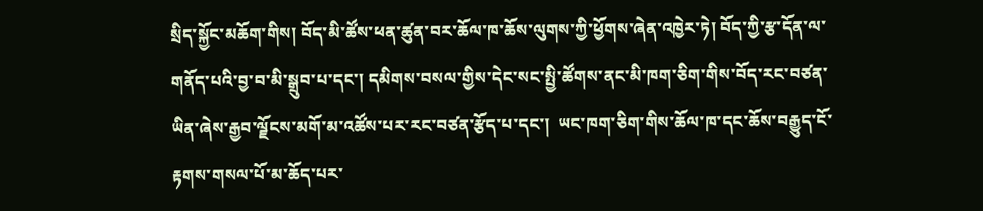སྲིད་སྐྱོང་མཆོག་གིས། བོད་མི་ཚོས་ཕན་ཚུན་བར་ཆོལ་ཁ་ཆོས་ལུགས་ཀྱི་ཕྱོགས་ཞེན་འཁྱེར་ཏེ། བོད་ཀྱི་རྩ་དོན་ལ་གནོད་པའི་བྱ་བ་མི་སྒྲུབ་པ་དང་། དམིགས་བསལ་གྱིས་དེང་སང་སྤྱི་ཚོགས་ནང་མི་ཁག་ཅིག་གིས་བོད་རང་བཙན་ཡིན་ཞེས་རྒྱབ་ལྗོངས་མགོ་མ་འཚོས་པར་རང་བཙན་རྩོད་པ་དང་།  ཡང་ཁག་ཅིག་གིས་ཆོལ་ཁ་དང་ཆོས་བརྒྱུད་ངོ་རྟགས་གསལ་པོ་མ་ཆོད་པར་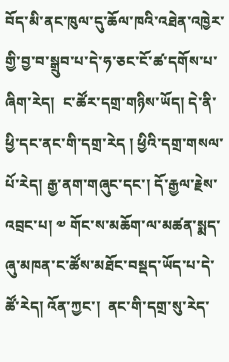བོད་མི་ནང་ཁུལ་དུ་ཆོལ་ཁའི་འཐེན་འཁྱེར་གྱི་བྱ་བ་སྒྲུབ་པ་དེ་ཧ་ཅང་ངོ་ཚ་དགོས་པ་ཞིག་རེད།  ང་ཚོར་དགྲ་གཉིས་ཡོད། དེ་ནི་ཕྱི་དང་ནང་གི་དགྲ་རེད ། ཕྱིའི་དགྲ་གསལ་པོ་རེད། རྒྱ་ནག་གཞུང་དང་། དོ་རྒྱལ་རྗེས་འབྲང་པ། ༧ གོང་ས་མཆོག་ལ་མཚན་སྨད་ཞུ་མཁན་ང་ཚོས་མཐོང་བསྡད་ཡོད་པ་དེ་ཚོ་རེད། འོན་ཀྱང་།  ནང་གི་དགྲ་སུ་རེད་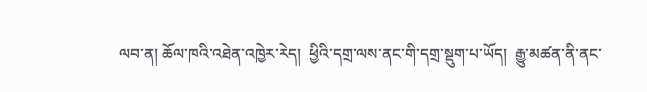ལབ་ན། ཆོལ་ཁའི་འཐེན་འཁྱེར་རེད།  ཕྱིའི་དགྲ་ལས་ནང་གི་དགྲ་སྡུག་པ་ཡོད།  རྒྱུ་མཚན་ནི་ནང་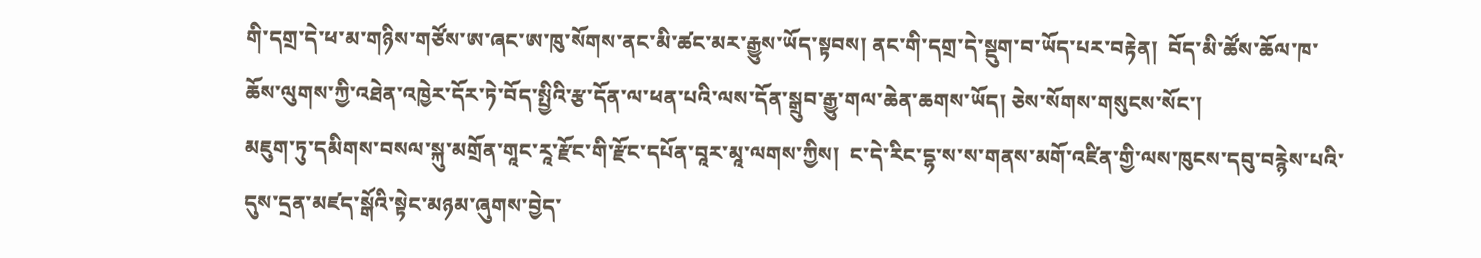གི་དགྲ་དེ་ཕ་མ་གཉིས་གཙོས་ཨ་ཞང་ཨ་ཁུ་སོགས་ནང་མི་ཚང་མར་རྒྱུས་ཡོད་སྟབས། ནང་གི་དགྲ་དེ་སྡུག་བ་ཡོད་པར་བརྟེན།  བོད་མི་ཚོས་ཆོལ་ཁ་ཆོས་ལུགས་ཀྱི་འཐེན་འཁྱེར་དོར་ཏེ་བོད་སྤྱིའི་རྩ་དོན་ལ་ཕན་པའི་ལས་དོན་སྒྲུབ་རྒྱུ་གལ་ཆེན་ཆགས་ཡོད། ཅེས་སོགས་གསུངས་སོང་།
མཇུག་ཏུ་དམིགས་བསལ་སྐུ་མགྲོན་གཱང་རཱ་རྫོང་གི་རྫོང་དཔོན་བཱར་མཱ་ལགས་ཀྱིས།  ང་དེ་རིང་དྷ་ས་ས་གནས་མགོ་འཛིན་གྱི་ལས་ཁུངས་དབུ་བརྙེས་པའི་དུས་དྲན་མཛད་སྒོའི་སྟེང་མཉམ་ཞུགས་བྱེད་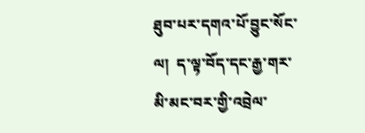ཐུབ་པར་དགའ་པོ་བྱུང་སོང་ལ།  ད་ལྟ་བོད་དང་རྒྱ་གར་མི་མང་བར་གྱི་འབྲེལ་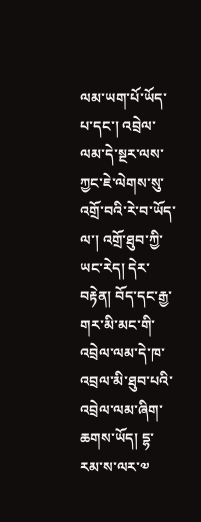ལམ་ཡག་པོ་ཡོད་པ་དང་། འབྲེལ་ལམ་དེ་སྔར་ལས་ཀྱང་ཇེ་ལེགས་སུ་འགྲོ་བའི་རེ་བ་ཡོད་ལ་། འགྲོ་ཐུབ་ཀྱི་ཡང་རེད། དེར་བརྟེན། བོད་དང་རྒྱ་གར་མི་མང་གི་འབྲེལ་ལམ་དེ་ཁ་འབྲལ་མི་ཐུབ་པའི་འབྲེལ་ལམ་ཞིག་ཆགས་ཡོད། དྷ་རམ་ས་ལར་༧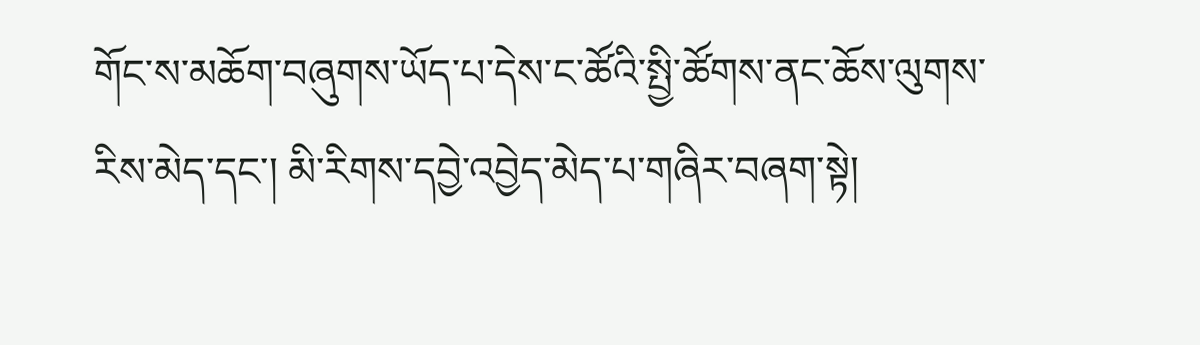གོང་ས་མཆོག་བཞུགས་ཡོད་པ་དེས་ང་ཚོའི་སྤྱི་ཚོགས་ནང་ཆོས་ལུགས་རིས་མེད་དང་། མི་རིགས་དབྱེ་འབྱེད་མེད་པ་གཞིར་བཞག་སྟེ།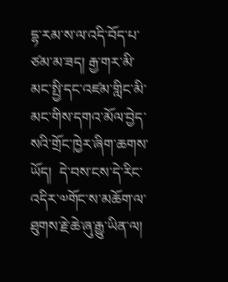དྷ་རམ་ས་ལ་འདི་བོད་པ་ཙམ་མ་ཟད། རྒྱ་གར་མི་མང་སྤྱི་དང་འཛམ་གླིང་མི་མང་གིས་དགའ་མོལ་བྱེད་སའི་གྲོང་ཁྱེར་ཞིག་ཆགས་ཡོད།  དེ་བས་ངས་དེ་རིང་འདིར་༧གོང་ས་མཆོག་ལ་ཐུགས་རྗེ་ཆེ་ཞུ་རྒྱུ་ཡིན་ལ།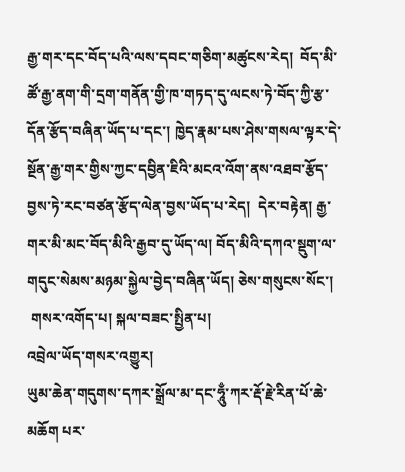རྒྱ་གར་དང་བོད་པའི་ལས་དབང་གཅིག་མཚུངས་རེད།  བོད་མི་ཚོ་རྒྱ་ནག་གི་དྲག་གནོན་གྱི་ཁ་གཏད་དུ་ལངས་ཏེ་བོད་ཀྱི་རྩ་དོན་རྩོད་བཞིན་ཡོད་པ་དང་། ཁྱེད་རྣམ་པས་ཤེས་གསལ་ལྟར་དེ་སྔོན་རྒྱ་གར་གྱིས་ཀྱང་དབྱིན་ཇིའི་མངའ་འོག་ནས་འཐབ་རྩོད་བྱས་ཏེ་རང་བཙན་རྩོད་ལེན་བྱས་ཡོད་པ་རེད།  དེར་བརྟེན། རྒྱ་གར་མི་མང་བོད་མིའི་རྒྱབ་དུ་ཡོད་ལ། བོད་མིའི་དཀའ་སྡུག་ལ་གདུང་སེམས་མཉམ་སྐྱེལ་བྱེད་བཞིན་ཡོད། ཅེས་གསུངས་སོང་།
 གསར་འགོད་པ། སྐལ་བཟང་སྤྱིན་པ།
འབྲེལ་ཡོད་གསར་འགྱུར།
ཡུམ་ཆེན་གདུགས་དཀར་སྒྲོལ་མ་དང་ཧཱུྃ་ཀར་རྡོ་རྗེ་རིན་པོ་ཆེ་མཆོག པར་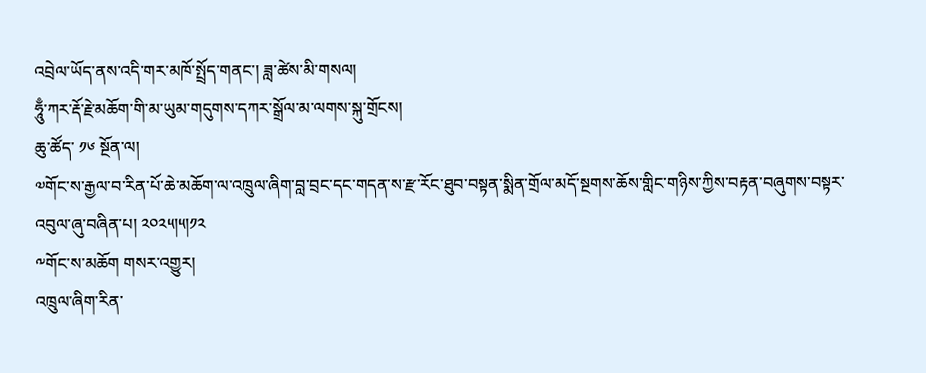འབྲེལ་ཡོད་ནས་འདི་གར་མཁོ་སྤྲོད་གནང་། ཟླ་ཚེས་མི་གསལ།
ཧཱུྃ་ཀར་རྡོ་རྗེ་མཆོག་གི་མ་ཡུམ་གདུགས་དཀར་སྒྲོལ་མ་ལགས་སྐུ་གྲོངས།
ཆུ་ཚོད་ ༡༦ སྔོན་ལ།
༧གོང་ས་རྒྱལ་བ་རིན་པོ་ཆེ་མཆོག་ལ་འཁྲུལ་ཞིག་བླ་བྲང་དང་གདན་ས་རྫ་རོང་ཐུབ་བསྟན་སྨིན་གྲོལ་མདོ་སྔགས་ཆོས་གླིང་གཉིས་ཀྱིས་བརྟན་བཞུགས་བསྟར་འབུལ་ཞུ་བཞིན་པ། ༢༠༢༥།༥།༡༢
༸གོང་ས་མཆོག གསར་འགྱུར།
འཁྲུལ་ཞིག་རིན་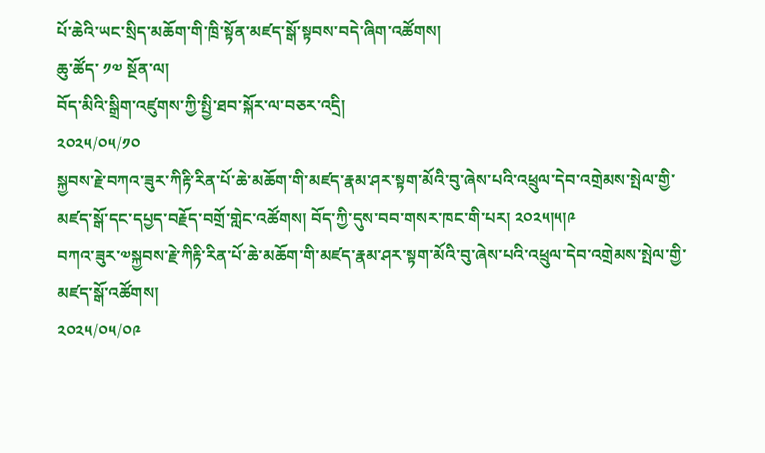པོ་ཆེའི་ཡང་སྲིད་མཆོག་གི་ཁྲི་སྟོན་མཛད་སྒོ་སྟབས་བདེ་ཞིག་འཚོགས།
ཆུ་ཚོད་ ༡༧ སྔོན་ལ།
བོད་མིའི་སྒྲིག་འཛུགས་ཀྱི་སྤྱི་ཐབ་སྐོར་ལ་བཅར་འདྲི།
༢༠༢༥/༠༥/༡༠
སྐྱབས་རྗེ་བཀའ་ཟུར་ཀིརྟི་རིན་པོ་ཆེ་མཆོག་གི་མཛད་རྣམ་ཤར་སྟག་མོའི་བུ་ཞེས་པའི་འཕྲུལ་དེབ་འགྲེམས་སྤེལ་གྱི་མཛད་སྒོ་དང་དཔྱད་བརྗོད་བགྲོ་གླེང་འཚོགས། བོད་ཀྱི་དུས་བབ་གསར་ཁང་གི་པར། ༢༠༢༥།༥།༩
བཀའ་ཟུར་༧སྐྱབས་རྗེ་ཀིརྟི་རིན་པོ་ཆེ་མཆོག་གི་མཛད་རྣམ་ཤར་སྟག་མོའི་བུ་ཞེས་པའི་འཕྲུལ་དེབ་འགྲེམས་སྤེལ་གྱི་མཛད་སྒོ་འཚོགས།
༢༠༢༥/༠༥/༠༩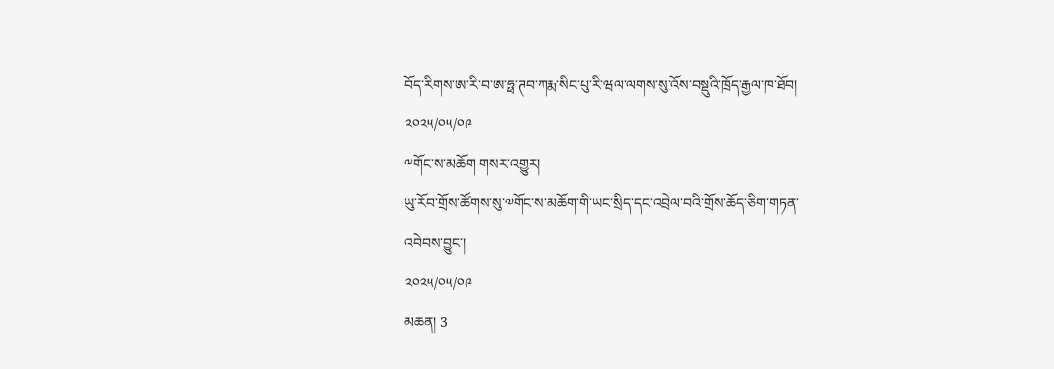བོད་རིགས་ཨ་རི་བ་ཨ་ཧྥ་ཊབ་ཀརྨ་སིང་པུ་རི་ཝལ་ལགས་སུ་འོས་བསྡུའི་ཁྲོད་རྒྱལ་ཁ་ཐོབ།
༢༠༢༥/༠༥/༠༩
༸གོང་ས་མཆོག གསར་འགྱུར།
ཡུ་རོབ་གྲོས་ཚོགས་སུ་༧གོང་ས་མཆོག་གི་ཡང་སྲིད་དང་འབྲེལ་བའི་གྲོས་ཆོད་ཅིག་གཏན་འབེབས་བྱུང་།
༢༠༢༥/༠༥/༠༩
མཆན། 3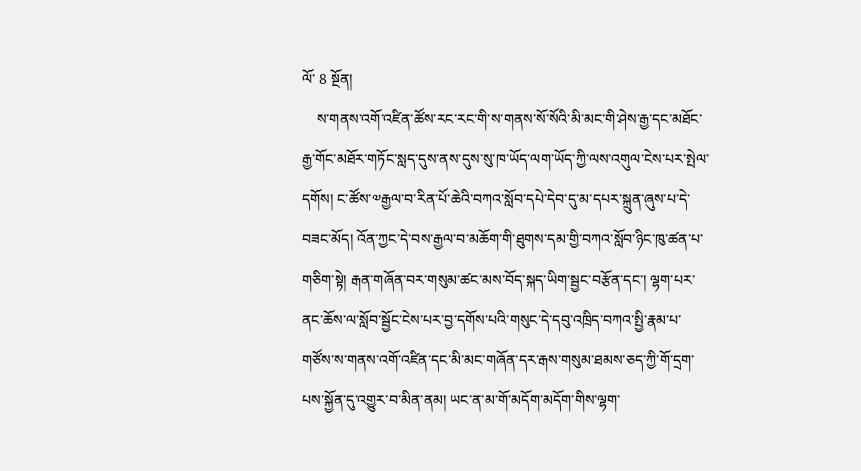ལོ་ 8 སྔོན།
    ས་གནས་འགོ་འཛིན་ཚོས་རང་རང་གི་ས་གནས་སོ་སོའི་མི་མང་གི་ཤེས་རྒྱ་དང་མཐོང་རྒྱ་གོང་མཐོར་གཏོང་སླད་དུས་ནས་དུས་སུ་ཁ་ཡོད་ལག་ཡོད་ཀྱི་ལས་འགུལ་ངེས་པར་སྤེལ་དགོས། ང་ཚོས་༧རྒྱལ་བ་རིན་པོ་ཆེའི་བཀའ་སློབ་དཔེ་དེབ་དུ་མ་དཔར་སྐྲུན་ཞུས་པ་དེ་བཟང་མོད། འོན་ཀྱང་དེ་བས་རྒྱལ་བ་མཆོག་གི་ཐུགས་དམ་གྱི་བཀའ་སློབ་ཉིང་ཁུ་ཚན་པ་གཅིག་སྟེ། རྒན་གཞོན་བར་གསུམ་ཚང་མས་བོད་སྐད་ཡིག་སྦྱང་བརྩོན་དང་། ལྷག་པར་ནང་ཆོས་ལ་སློབ་སྦྱོང་ངེས་པར་བྱ་དགོས་པའི་གསུང་དེ་དབུ་འཁྲིད་བཀའ་སྤྱི་རྣམ་པ་གཙོས་ས་གནས་འགོ་འཛིན་དང་མི་མང་གཞོན་དར་རྒས་གསུམ་ཐམས་ཅད་ཀྱི་གོ་དྲག་པས་སྐྱོན་དུ་འགྱུར་བ་མིན་ནམ། ཡང་ན་མ་གོ་མདོག་མདོག་གིས་ལྷག་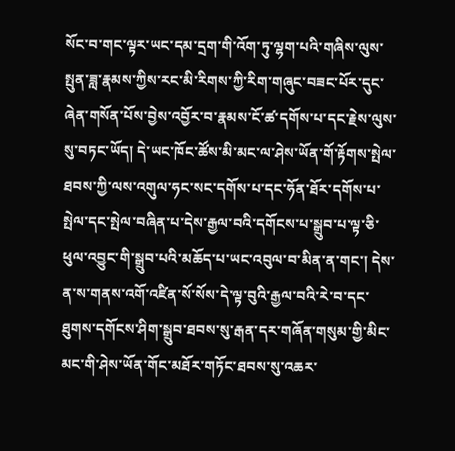སོང་བ་གང་ལྟར་ཡང་དམ་དྲག་གི་འོག་ཏུ་ལྷག་པའི་གཞིས་ལུས་སྤུན་ཟླ་རྣམས་ཀྱིས་རང་མི་རིགས་ཀྱི་རིག་གཞུང་བཟང་པོར་དུང་ཞེན་གསོན་པོས་བྱེས་འབྱོར་བ་རྣམས་ངོ་ཚ་དགོས་པ་དང་རྗེས་ལུས་སུ་བཏང་ཡོད། དེ་ཡང་ཁོང་ཚོས་མི་མང་ལ་ཤེས་ཡོན་གོ་རྟོགས་སྤེལ་ཐབས་ཀྱི་ལས་འགུལ་ཧང་སང་དགོས་པ་དང་ཧོན་ཐོར་དགོས་པ་སྤེལ་དང་སྤེལ་བཞིན་པ་དེས་རྒྱལ་བའི་དགོངས་པ་སྒྲུབ་པ་ལྟ་ཅི་ཕུལ་འབྱུང་གི་སྒྲུབ་པའི་མཆོད་པ་ཡང་འབུལ་བ་མིན་ན་གང་། དེས་ན་ས་གནས་འགོ་འཛིན་སོ་སོས་དེ་ལྟ་བུའི་རྒྱལ་བའི་རེ་བ་དང་ཐུགས་དགོངས་ཤིག་སྒྲུབ་ཐབས་སུ་རྒན་དར་གཞོན་གསུམ་གྱི་མིང་མང་གི་ཤེས་ཡོན་གོང་མཐོར་གཏོང་ཐབས་སུ་འཆར་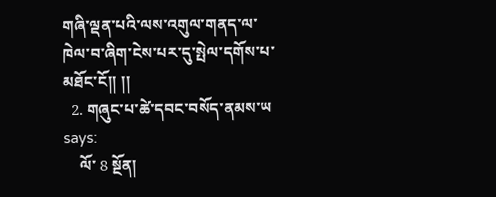གཞི་ལྡན་པའི་ལས་འགུལ་གནད་ལ་ཁེལ་བ་ཞིག་ངེས་པར་དུ་སྤེལ་དགོས་པ་མཐོང་ངོ།། །།
  2. གཞུང་པ་ཚེ་དབང་བསོད་ནམས་ཡ says:
    ལོ་ 8 སྔོན།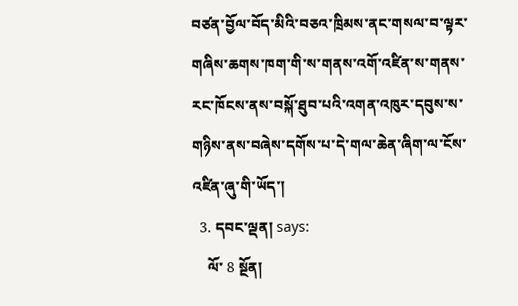བཙན་བྱོལ་བོད་མིའི་བཅའ་ཁྲིམས་ནང་གསལ་བ་ལྟར་གཞིས་ཆགས་ཁག་གི་ས་གནས་འགོ་འཛིན་ས་གནས་རང་ཁོངས་ནས་བསྐོ་ཐུབ་པའི་འགན་འཁུར་དབུས་ས་གཉིས་ནས་བཞེས་དགོས་པ་དེ་གལ་ཆེན་ཞིག་ལ་ངོས་འཛིན་ཞུ་གི་ཡོད་།
  3. དབང་ལྡན། says:
    ལོ་ 8 སྔོན།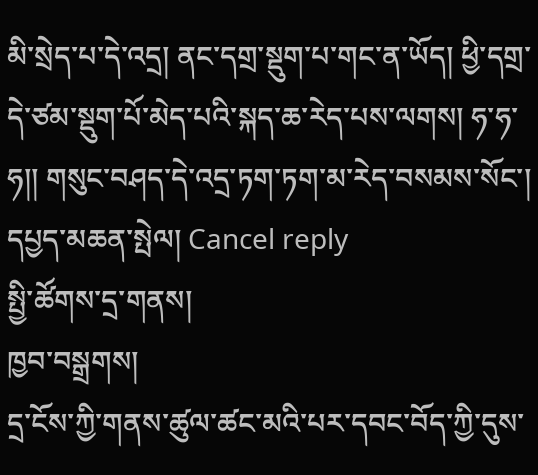མི་སྲེད་པ་དེ་འདྲ། ནང་དགྲ་སྡུག་པ་གང་ན་ཡོད། ཕྱི་དགྲ་དེ་ཙམ་སྡུག་པོ་མེད་པའི་སྐད་ཆ་རེད་པས་ལགས། ཧ་ཧ་ཧ།། གསུང་བཤད་དེ་འདྲ་ཏག་ཏག་མ་རེད་བསམས་སོང་།
དཔྱད་མཆན་སྤེལ། Cancel reply
སྤྱི་ཚོགས་དྲ་གནས།
ཁྱབ་བསྒྲགས།
དྲ་ངོས་ཀྱི་གནས་ཚུལ་ཚང་མའི་པར་དབང་བོད་ཀྱི་དུས་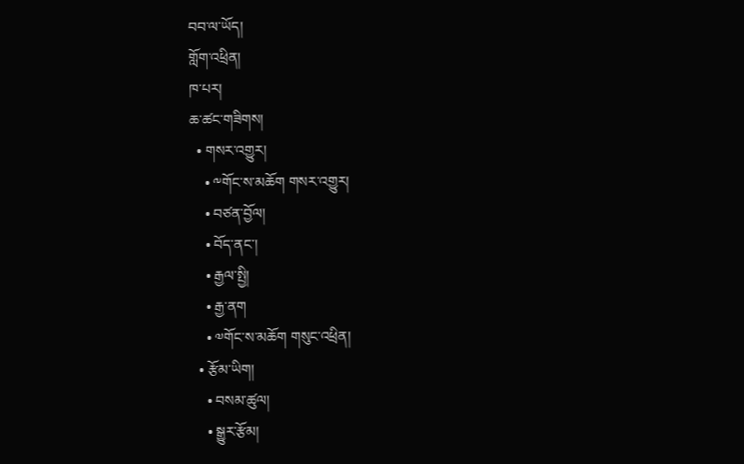བབ་ལ་ཡོད།
གློག་འཕྲིན།
ཁ་པར།
ཆ་ཚང་གཟིགས།
  • གསར་འགྱུར།
    • ༸གོང་ས་མཆོག གསར་འགྱུར།
    • བཙན་བྱོལ།
    • བོད་ནང་།
    • རྒྱལ་སྤྱི།
    • རྒྱ་ནག
    • ༧གོང་ས་མཆོག གསུང་འཕྲིན།
  • རྩོམ་ཡིག།
    • བསམ་ཚུལ།
    • སྒྱུར་རྩོམ།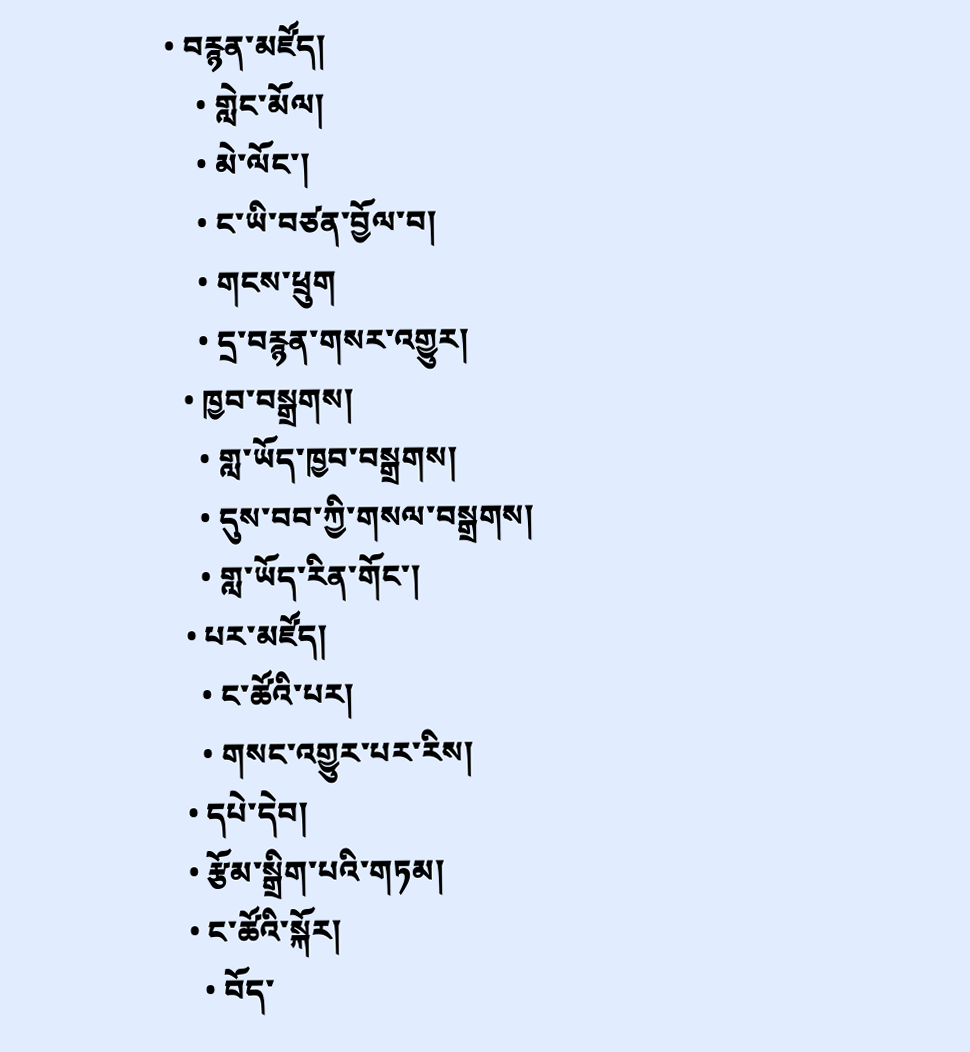• བརྙན་མཛོད།
    • གླེང་མོལ།
    • མེ་ལོང་།
    • ང་ཡི་བཙན་བྱོལ་བ།
    • གངས་ཕྲུག
    • དྲ་བརྙན་གསར་འགྱུར།
  • ཁྱབ་བསྒྲགས།
    • གླ་ཡོད་ཁྱབ་བསྒྲགས།
    • དུས་བབ་ཀྱི་གསལ་བསྒྲགས།
    • གླ་ཡོད་རིན་གོང་།
  • པར་མཛོད།
    • ང་ཚོའི་པར།
    • གསང་འགྱུར་པར་རིས།
  • དཔེ་དེབ།
  • རྩོམ་སྒྲིག་པའི་གཏམ།
  • ང་ཚོའི་སྐོར།
    • བོད་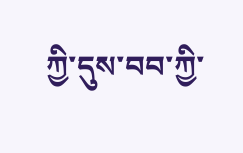ཀྱི་དུས་བབ་ཀྱི་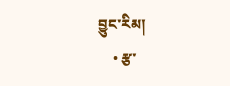བྱུང་རིམ།
    • རྩ་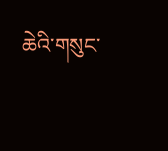ཆེའི་གསུང་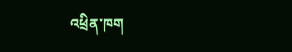འཕྲིན་ཁག